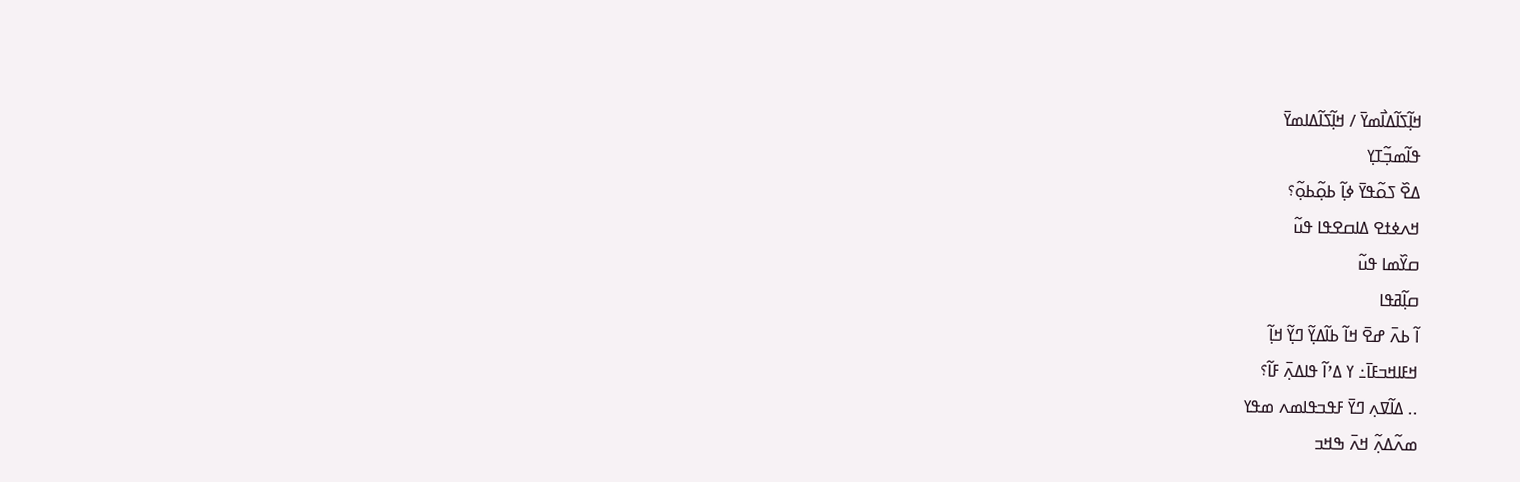ߞߊ߲߬ߖߊ߬ߡߊ߯ߘߌ߫ / ߞߊ߲߬ߖߊ߬ߡߊߘߌ߫
ߟߊ߬ߘߏ߲߬ߠߌ߲
ߡߐ߰ ߖߋ߬ߟߌ߫ ߦߊ߲߬ ߕߋ߲߬ߕߋ߲߬؟
ߞߍߦߙߐ ߡߊߛߐߟߊ ߟߎ߬
ߛߌ߰ߘߊ ߟߎ߬
ߛߊ߲߬ߥߟߊ
ߊ߬ ߕߍ߫ ߝߐ߫ ߞߊ߬ ߕߊ߬ߡߌ߲߬ ߣߌ߲߬ ߞߊ߲߬
ߞߓߊߞߏߓߊ߫߸ ߌ ߡߴߊ߬ ߟߊߡߍ߲߫ ߓߊ߬؟
.. ߡߊ߬ߜߍ߲ ߣߌ߫ ߓߟߏߟߊߘߍ ߘߟߌ
ߘߍ߬ߡߍ߲߬ ߞߍ߫ ߒߞߏ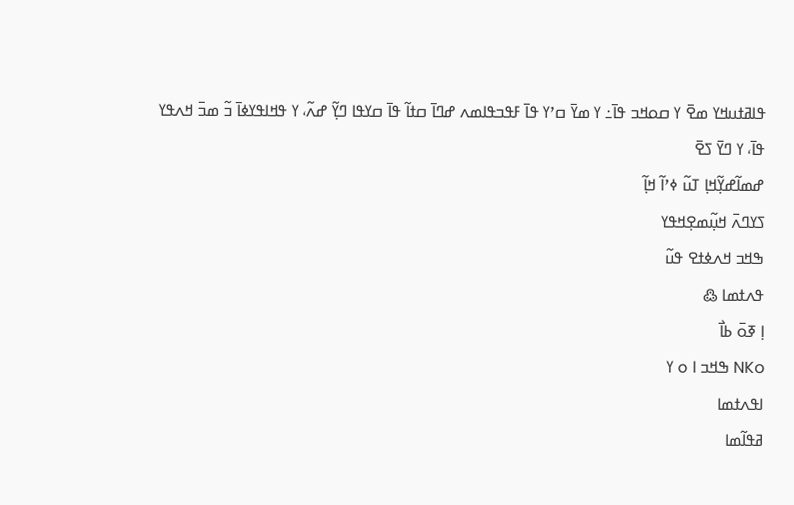ߟߊߥߙߎߞߌ ߘߐ߫ ߌ ߛߋߞߏ ߟߊ߫߸ ߌ ߘߌ߫ ߛߴߌ ߟߊ߫ ߓߟߏߟߊߘߍ ߝߣߊ߫ ߛߙߊ߬ ߟߊ߫ ߛߌߟߊ ߣߌ߲߬ ߝߍ߬، ߌ ߟߞߊߟߌߦߊ߫ ߏ߬ ߘߏ߫ ߞߍߟߌ ߟߊ߫، ߌ ߣߌ߫ ߖߐ߫
ߝߘߊ߬ߝߌ߲߬ߞߊ߲ ߠߎ߬ ߦߴߊ߬ ߞߊ߲߬
ߖߌߣߍ߫ ߞߎ߲߬ߘߐ߲ߞߟߌ
ߒߞߏ ߞߍߦߙߐ ߟߎ߬
ߟߍߙߘߊ ߷
ߊ߲ ߧߋ߫ ߕߊ߯
NKo ߒߞߏ ߊ ߋ ߌ
ߊߟߍߙߘߊ
ߥߟߊ߬ߘߊ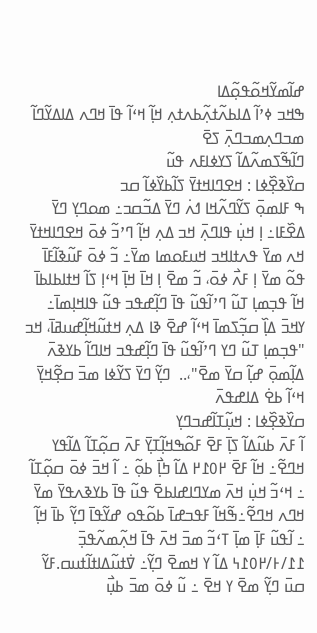ߝߊ߬ߘߌ߬ߞߋ߬ߟߋ߲߬ߡߊ
ߒߞߏ ߦߴߊ߬ ߡߊߕߍ߬ߙߍ߲߬ߕߍߙߍ߲ ߞߊ߲߬ ߞߵߊ߬ ߟߊ߫ ߞߣߍ ߡߊߡߌ߬ߣߊ߬ ߘߏߣߍ߲ߘߏߣߍ߲߫ ߖߐ߫
ߣߊ߬ߒ߬ߖߘߍ߬ߡߊ߬ ߖߌߦߊߓߍ ߟߎ߬
ߛߌ߰ߢߐ߲߰ߦߊ : ߞߐߣߊߞߙߌ߫ ߖߊ߬ߕߌ߰ߦߊ߬ ߛߏ
ߒ ߓߊߘߋ߲߫ ߖߌ߬ߣߍ߬ߞߊ ߗߍ߭ ߣߌ߫ ߡߏ߬ߛߏ߸ ߘߋߣߌ߲ ߣߌ߫ ߡߐ߰ߓߊ߸ ߊ߲ ߞߎ߲߭ ߟߊߣߍ߲߫ ߞߏ ߡߍ߲ ߞߊ߲߬ ߣߴߏ߬ ߦߋ߫ ߞߐߣߊߞߙߌ߫ ߞߍ ߘߌ߫ ߟߍߙߊߞߏ ߞߎߓߋߘߊ ߘߌ߫߸ ߏ߬ ߦߋ߫ ߓߎ߬ߢߊ߬ߓߊ߫ ߟߋ߬ ߘߌ߫ ߊ߲ ߓߍ߯ ߦߋ߫، ߏ߬ ߘߐ߫ ߊ߲ ߞߊ߫ ߞߊ߲߫ ߞߵߊ߲ ߖߊ߬ ߞߙߊߕߊߕߊ߫ ߞߊ߬ ߟߏ߲ߘߊ߲ ߠߎ߬ ߣߴߊ߬ߟߎ߬ ߟߊ߫ ߣߊ߲߬ߝߟߏ ߟߎ߬ ߟߊߞߊ߲ߘߊ߫߸ ߌߞߏ߫ ߡߊ߲߰ ߛߏ߲߬ߖߘߊ߫ ߞߵߊ߬ ߝߐ߫ ߢߊ ߡߍ߲ ߞߙߎ߬ߞߊ߲߬ߝߎߥߊ߫، ߞߏ "ߟߏ߲ߘߊ߲ ߠߎ߬ ߣߌ ߣߴߊ߬ߟߎ߬ ߟߊ߫ ߣߊ߲߬ߝߟߏ ߞߊߣߊ߬ ߕߌߢߍ߫ ߡߊ߲߬ߘߋ߲߫ ߝߊ߲߬ ߛߌ߫ ߘߐ߫"،..  ߣߌ߲߬ ߣߌ߫ ߖߌ߬ߦߊ ߘߏ߫ ߛߐ߲߬ߞߌ߲߫ ߞߵߊ߬ ߕߐ߭ ߡߊߝߟߍ߫
ߛߌ߰ߢߐ߲߰ߦߊ : ߞߎ߲߬ߠߊ߬ߝߏߣߌ߲
ߊ߬ ߓߍ߫ ߕߎ߬ߡߊ߬ ߖߊ߲߫ ߓߐ߫ ߓߋ߬ߒߞߊ߲߬ߠߌ߲߫ ߓߍ߫ ߛߋ߲߬ߠߊ߬ ߡߊ߬ߟߌ ߞߣߐ߬߸ ߞߊ߬ ߓߐ߫ ߂߀߁߂ ߡߊ߬ ߤߊ߲߯ ߕߋ߲߬ ߸ ߊ߬ ߞߏ߫ ߦߋ߫ ߛߋ߲߬ߠߊ߬ ߸ ߞߵߏ߬ ߞߎ߲߭ ߞߍ߫ ߘߌߣߊߝߊߕߐ߫ ߟߎ߬ ߟߊ߫ ߕߌߢߍߟߌ߫ ߘߌ߫ ߞߣߍ ߞߣߐ߬߸ߒ߬ߞߊ߬ ߓߟߏߝߊ߫ ߕߋ߬ߟߋ ߝߌ߬ߟߊ߫ ߣߌ߲߬ ߕߊ߫ ߞߊ߲߬ ߸ ߊ߬ߟߎ߬ ߓߊ߲߫ ߘߊ߲߫ ߠߵߏ߬ ߘߏ߫ ߞߍ߫ ߟߊ߫ ߞߍ߲߬ߘߍ߬ߟߏ߲߫ ߁߁/߅/߂߀߁߆ ߡߊ߬ ߌ ߞߘߐ߫ ߣߌ߲߬߸ ߜ߭ߙߎ߬ߡߊߙߊ߬ߙߎߛ.ߓߌ߬ ߛߎ߫ ߣߌ߲߬ ߘߐ߫ ߌ ߞߐ߫ ߸ ߎ߬ ߦߋ߫ ߘߏ߫ ߕߎ߲߯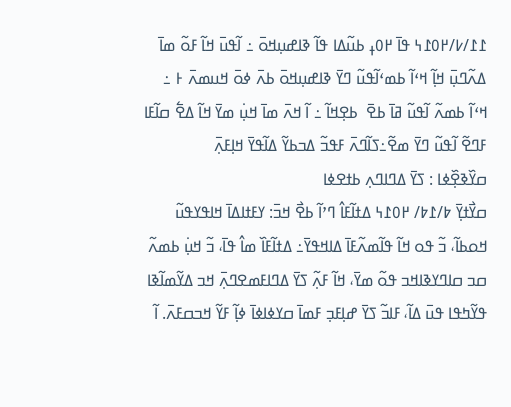߁߁/߇/߂߀߁߆ ߟߊ߫ ߂߀ߪ ߕߎ߬ߡߊ ߟߊ߬ ߢߊߝߎ߲ߞߋ߫ ߸ ߊ߬ߟߎ߫ ߞߊ߬ ߓߋ߬ ߘߊ߫ ߡߍ߬ߣߎ߲߫ ߞߊ߲߬ ߞߵߊ߬ ߕߘߵߊ߬ߟߎ߬ ߣߌ߫ ߢߊߝߎ߲ߞߋ߫ ߕߍ߫ ߦߋ߫ ߞߎߘߍ߫ ߅ ߸ ߞߵߊ߬ ߕߘߍ߬ ߊ߬ߟߎ߬ ߥߊ߫ ߕߐ߫  ߕߐ߲ߞߊ߬ ߸ ߊ߬ ߞߍ߫ ߘߊ߫ ߞߎ߲߭ ߘߌ߫ ߞߊ߬ ߡߐ߱ ߛߊ߬ߓߊ ߓߣߐ߬ ߊ߬ߟߎ߬ ߣߌ߫ ߘߐ߬߸ߖߊ߬ߣߍ߫ ߓߟߏ߬ ߡߏߕߌ߬ ߡߊ߬ߟߌ߫ ߞߊ߲ߓߍ߲߫
ߛߌ߰ߢߐ߲߰ߦߊ : ߖߌ߫ ߡߣߊߣߍ߲ ߕߙߐߦߊ
ߛߌ߯ߙߌ߲߫ ߈/߁߈/ ߂߀߁߆ ߡߙߊ߬ߓߊ߮ ߣߴߊ߬ ߕߐ߯ ߞߏ߫: ߌߓߙߊߡߊ߫ ߞߊߟߌߟߎ߬ ߞߋߕߊ߬، ߏ߬ ߟߋ ߞߊ߬ ߟߊ߬ߘߍ߬ߓߊ߫ ߡߊߞߟߌ߫߸ ߡߙߊ߬ߓߊ߰ ߘߊ߮ ߟߊ߫، ߏ߬ ߞߎ߲߭ ߕߘߍ߬ ߛߏ ߛߊߣߌߢߊߞߏ ߟߋ߬ ߘߌ߫، ߞߊ߬ ߓߍ߲߬ ߖߌ߫ ߡߣߊߓߘߐߣߍ߲߫ ߞߏ ߡߌ߬ߘߊ߬ߢߊ ߟߌ߬ߤߟߊ ߟߎ߫ ߡߊ߬، ߓߊߏ߬ ߖߌ߫ ߝߊ߲ߓߏ߲ ߓߘߊ߫ ߛߌߦߊߦߊ߫ ߦߊ߲߬ ߓߌ߬ ߞߏߛߓߍ߫. ߊ߬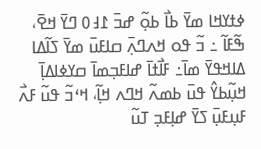ߦߙߌߞߊ ߘߌ߫ ߕߊ߯ ߕߋ߲߬ ߝߏ߫ ߁߃߀ ߣߌ߫ ߞߐ߫، ߒ߬ߓߊ߬ ߸ ߏ߬ ߟߋ ߞߍߣߍ߲߫ ߛߊߓߎ߫ ߘߌ߫ ߖߊ߬ߡߊ ߡߊߞߟߌ߫ ߘߊ߫߸ ߓߊ߯ߙߊ߫ ߝߊߓߏ߲ߘߊ߫ ߛߌߦߊߡߊ߲߫ ߞߎ߲߬ߕߌ߮ ߟߎ߫ ߕߘߍ߬ ߞߣߍ ߞߊ߲߬، ߞߵߏ߬ ߟߎ߬ ߓߍ߯ ߓߎ߲ߓߎ߲߫ ߖߌ߫ ߝߊ߲ߓߏ߲ ߠߎ߬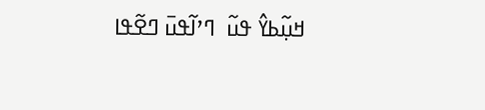ߞߎ߲߬ߕߌ߮ ߟߎ߬  ߣߴߊ߬ߟߎ߫ ߣߐ߬ߟߊ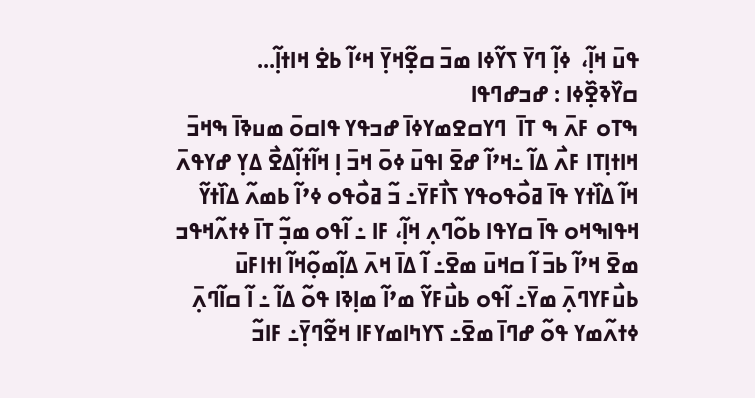ߟߎ߫ ߞߊ߲߬،  ߦߊ߲߬ ߣߌ߫ ߖߌ߬ߦߊ ߘߏ߫ ߛߐ߲߬ߞߌ߲߫ ߞߵߊ߬ ߕߐ߭ ߞߊߙߊ߲߬...
ߛߌ߰ߢߐ߲߰ߦߊ : ߝߏߝߣߟߊ
ߒߠߋ ߓߍ߫ ߒ ߠߊ߫  ߣߌߛߐߘߌߦߊ߫ ߝߏߟߌ ߟߊߛߋ߫ ߘߎߢߊ߫ ߒߞߏ߫ ߞߊߙߊ߲ߠߊ ߓߍ߯ ߡߊ߬ ߸ߞߴߊ߬ ߝߐ߫ ߊߟߎ߫ ߦߋ߫ ߞߏ߫ ߊ߲ ߞߊ߬ߙߊ߲߬ߡߐ߯ ߡߌ߲ ߝߌߟߍ߫ ߞߊ߬ ߡߊ߰ߙߌ ߟߊ߫ ߥߋ߯ߟߋߟߌ ߖߊ߯ߓߌ߫߸ ߏ߬ ߥߋ߯ߟߋ ߦߴߊ߬ ߕߘߍ߬ ߡߊ߰ߙߌ߬ ߞߟߊߒߞߋ ߟߊ߫ ߛߌߟߊ ߕߋ߬ߣߍ߲ ߞߊ߲߬، ߓߊ ߸ ߊ߬ߟߋ ߘߏ߲߬ ߠߊ߫ ߦߙߍ߬ߞߟߏ ߘߐ߫ ߞߴߊ߬ ߕߏ߫ ߊ߬ ߛߞߎ߫ ߘߐ߫߸ ߊ߬ ߡߊ߫ ߞߍ߫ ߡߊ߲߬ߘߋ߲߬ߞߊ߬ ߊߙߊߓߎ߫ ߕߎ߯ߓߌߣߍ߲߫ ߘߌ߫߸ ߊ߬ߟߋ ߕߎ߯ߓߌ߬ ߘߴߊ߬ ߘߊ߲ߢߊ ߟߋ߬ ߡߊ߬ ߸ ߊ߬ ߛߊ߬ߣߍ߲߫ ߦߙߍ߬ߘߌ ߟߋ߬ ߝߣߊ߫ ߘߐ߫߸ ߖߌߤߊߘߌߓߊ ߞߐ߬ߣߌ߲߫߸ ߓߊߏ߬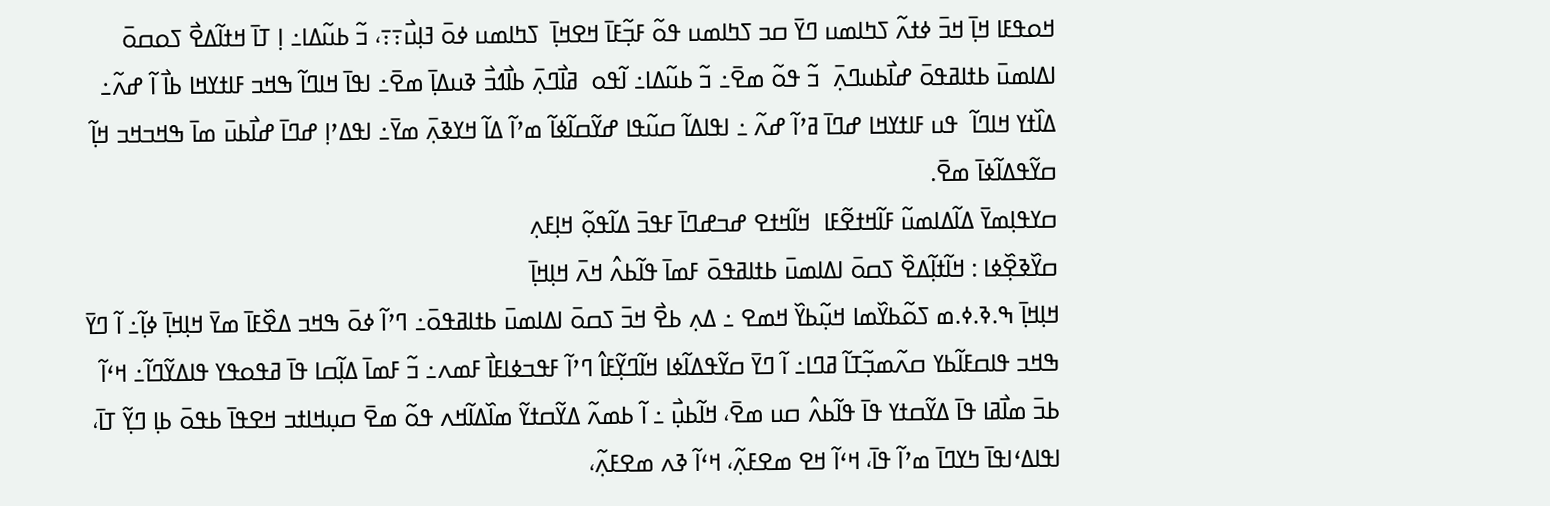ߞߋߟߓߊ ߞߊ߲߫ ߞߏ߫ ߦߙߍ߬ ߖߤߊߘߎ ߣߌ߫ ߛߏ ߖߤߊߘߎ ߟߋ߬ ߓߏ߲߬ߓߊ߫ ߞߐߞߊ߲߫  ߖߤߊߘߎ ߦߋ߫ ߔߊ߲ߎ߯߹߹، ߏ߬ ߕߎ߬ߡߊ߸ ߊ߲ ߠߊ߫ ߞߙߊ߬ߡߐ߯ ߖߋߛߋ߫ ߊߡߊߘߎ߫ ߕߙߊߥߟߋ߫ ߝߊ߯ߕߎߣߍ߲߫  ߏ߬ ߟߋ߬ ߘߐ߫߸ ߏ߬ ߕߎ߬ߡߊ߸ ߊ߬ߟߋ  ߥߊ߯ߣߍ߲߫ ߕߊ߯ߗߏ߯ ߢߎߡߊ߲߫ ߘߐ߫߸ ߊߟߊ߫ ߞߊߣߊ߬ ߒߞߏ ߓߊߙߌߞߊ ߕߊ߯ ߊ߬ ߝߍ߬߸ ߡߊ߰ߙߌ ߞߊߣߊ߬  ߟߎ ߓߊߙߌߞߊ ߝߣߊ߫ ߥߴߊ߬ ߝߍ߬ ߸ ߊߟߊߡߊ߬ ߛߎ߬ߟߊ ߝߌ߬ߛߊ߬ߦߊ߬ ߘߴߊ߬ ߡߊ߬ ߞߌߢߍ߲߫ ߘߌ߫߸ ߊߟߡߴߊ߲ ߝߣߊ߫ ߝߊ߯ߕߎ߫ ߘߊ߫ ߒߞߏߞߏ ߞߊ߲߬ ߛߌ߬ߟߡߊ߬ߦߊ߫ ߘߐ߫.
ߛߌߟߊ߲ߘߌ߫ ߡߊ߬ߡߊߘߎ߬ ߓߊ߬ߞߙߐ߬ߓߊ  ߞߊ߬ߞߙߐ ߝߏߝߣߊ߫ ߓߟߏ߫ ߡߊ߬ߟߋ߲߬ ߞߊ߲ߓߍ߲
ߛߌ߰ߢߐ߲߰ߦߊ : ߞߊ߬ߙߊ߲߬ߡߐ߰ ߖߛߋ߫ ߊߡߊߘߎ߫ ߕߙߊߥߟߋ߫ ߓߘߊ߫ ߟߊ߬ߕߍ߮ ߞߍ߫ ߞߊ߲ߞߊ߲߫
ߞߊ߲ߞߊ߲߫ ߒ.ߢ.ߦ.ߘ ߖߋ߬ߕߌ߰ߘߊ ߞߎ߲߬ߕߌ߰ ߞߘߐ ߸ ߡߍ߲ ߕߐ߯ ߞߏ߫ ߖߛߋ߫ ߊߡߊߘߎ߫ ߕߙߊߥߟߋ߫߸ ߣߴߊ߬ ߦߋ߫ ߒߞߏ ߡߐ߰ߓߊ߫ ߘߌ߫ ߞߊ߲ߞߊ߲߫ ߦߊ߲߬߸ ߊ߬ ߣߌ߫ ߒߞߏ ߟߊߛߓߊ߬ߕߌ ߛߍ߬ߘߏ߲߬ߠߊ߬ ߥߣߊ߸ ߊ߬ ߣߌ߫ ߛߌ߬ߟߡߊ߬ߦߊ ߞߊ߬ߣߌ߲߬ߓߊ߮ ߣߴߊ߬ ߓߟߏߦߊߓߊ߯ ߓߘߍ߸ ߏ߬ ߓߘߊ߫ ߡߊ߲߬ߛߊ ߟߊ߫ ߥߟߋߟߌ ߟߊߡߌ߬ߣߊ߬߸ ߞߵߊ߬ ߕߏ߫ ߘߊ߯ߥߊ ߟߊ߫ ߡߌ߬ߛߙߌ ߟߊ߫ ߟߊ߬ߕߍ߮ ߛߎ ߘߐ߫، ߞߊ߬ߕߎ߲߯ ߸ ߊ߬ ߕߘߍ߬ ߡߌ߬ߛߙߌ߬ ߘߊ߰ߡߊ߬ߞߍ ߟߋ߬ ߘߐ߫ ߛߎ߲ߞߊߙߏ ߞߐߟߊ߫ ߕߟߋ߫ ߕߊ߲ ߣߌ߲߬ ߠߊ߫، ߊߟߊߡߵߊߟߊ߫ ߤߌߣߊ߫ ߘߴߊ߬ ߟߊ߫، ߞߵߊ߬ ߞߐ ߘߐߓߍ߲߬، ߞߵߊ߬ ߢߍ ߘߐߓߍ߲߬،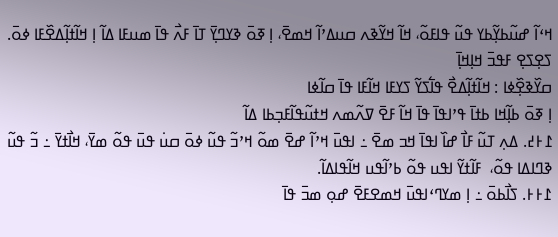ߞߵߊ߬ ߝߎ߬ߕߌ߲߬ߕߌ ߟߎ߬ ߟߊߓߋ߬، ߞߊ߬ ߞߌ߬ߢߍ ߛߎߡߴߊ߬ ߞߘߐ߫، ߊ߲ ߧߋ߫ ߢߌߣߌ߲߫ ߠߊ߫ ߓߍ߯ ߟߊ߫ ߘߎߓߊ ߡߊ߬ ߊ߲ ߞߊ߬ߙߊ߲߬ߡߐ߰ߓߊ ߦߋ߫. ߖߐ߲ߖߐ߲ ߓߟߏ߫ ߞߊ߲ߞߊ߲߫
ߛߌ߰ߢߐ߲߰ߦߊ : ߞߊ߬ߙߊ߲߬ߡߐ߯ ߟߊ߱ߖߌ߬ ߖߌߓߊ ߞߊ߬ߓߊ ߟߊ߫ ߛߊ߬ߦߊ
ߊ߲ ߧߋ߫ ߕߊ߲߬ߞߊ ߕߙߊ߫ ߟߴߊߟߊ߫ ߟߊ߫ ߞߊ߬ ߓߐ߫ ߜߍ߬ߘߍ ߞߙߎ߬ߟߊ߬ߓߏ߲ߕߊ ߡߊ߬
߁߅߄. ߡߍ߲ ߠߎ߬ ߓߊ߯ ߝߊ߰ ߊߟߊ߫ ߞߏ ߘߐ߫ ߸ ߊߟߎ߫ ߞߴߊ߬ ߝߐ߫ ߘߋ߬ ߞߴߏ߬ ߟߎ߬ ߦߋ߫ ߛߎ߭ ߟߎ߫ ߟߋ߬ ߘߌ߫، ߞߊ߯ߙߌ߫ ߸ ߏ߬ ߟߎ߬ ߢߣߊߡߊ ߟߋ߬،  ߓߊ߬ߙߌ߬ ߊߟߎ ߟߋ߬ ߕߴߊ߬ߟߎ ߞߊ߬ߟߊߡߊ߬.
߁߅߅. ߖߊ߯ߕߋ߫ ߸ ߊ߲ ߘߌߣߵߊߟߎ߫ ߞߘߐߓߐ߫ ߝߋ߲ ߘߏ߫ ߟߊ߫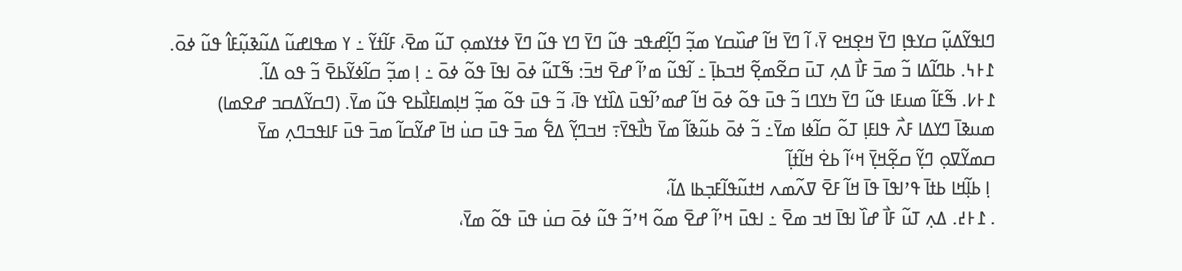ߣߊߟߌ߬ߡߎ߲߬ ߛߌߟߊ߲ ߣߌ߫ ߞߐ߲ߞߐ ߌ߫، ߊ߬ ߣߌ߫ ߞߊ߬ ߝߎ߰ߛߌ ߘߏ߲߬ ߣߊ߲߬ߝߟߏ ߟߎ߬ ߣߌ߫ ߣߌ ߟߎ߬ ߣߌ߫ ߦߙߌߘߋ߲ ߠߎ߬ ߘߐ߫، ߓߊ߬ߙߌ߬ ߸ ߌ ߘߟߊߝߎ߬ ߡߎ߬ߢߎ߲߬ߓߊ߮ ߟߎ߬ ߦߋ߫.
߁߅߆. ߕߣߊ߬ߡߊ ߏ߬ ߘߏ߫ ߓߊ߯ ߡߍ߲ ߠߎ߫ ߛߐ߬ߘߐ߲߬ ߞߏߕߊ߲߫ ߸ ߊ߬ߟߎ߬ ߘߴߊ߬ ߝߐ߫ ߞߏ߫: ߒ߬ߠߎ߬ ߦߋ߫ ߊߟߊ߫ ߟߋ߬ ߦߋ߫ ߸ ߊ߲ ߘߏ߲߬ ߛߊ߬ߦߌ߬ߕߐ߫ ߏ߬ ߟߋ ߡߊ߬.
߁߅߇. ߒ߬ߓߊ߬ ߘߎߓߊ ߟߎ߬ ߣߌ߫ ߤߌߣߊ ߏ߬ ߟߎ߫ ߟߋ߬ ߦߋ߫ ߞߊ߬ ߝߘߴߊ߬ߟߎ߫ ߡߊ߰ߙߌ ߟߊ߫، ߏ߬ ߟߎ߫ ߟߋ߬ ߘߏ߲߬ ߞߊ߲ߘߊߓߊ߯ߕߐ ߟߎ߬ ߘߌ߫. (ߣߛߌ߬ߡߛߏ ߝߐߘߊ)
ߘߎߢߊ߫ ߣߌߡߊ ߓߍ߯ ߟߊߓߊ߲ ߠߋ߬ ߛߊ߬ߦߊ ߘߌ߫߸ ߏ߬ ߦߋ߫ ߕߎ߬ߢߊ߬ ߘߌ߫ ߤߊ߯ߟߌ߫߹ ߞߏߣߌ߲߬ ߡߐ߱ ߘߏ߫ ߟߎ߫ ߛߎ߭ ߞߊ߫ ߝߌ߬ߛߊ߬ ߘߏ߫ ߟߎ߫ ߓߊߟߏߣߍ߲ ߘߌ߫
ߛߘߌ߬ߜߋ߲ ߣߌ߲߬ ߛߐ߲߬ߞߌ߲߫ ߞߵߊ߬ ߕߐ߭ ߞߊ߬ߙߊ߲߬
 ߊ߲ ߕߊ߲߬ߞߊ ߕߙߊ߫ ߟߴߊߟߊ߫ ߟߊ߫ ߞߊ߬ ߓߐ߫ ߜߍ߬ߘߍ ߞߙߎ߬ߟߊ߬ߓߏ߲ߕߊ ߡߊ߬،
. ߁߅߄. ߡߍ߲ ߠߎ߬ ߓߊ߯ ߝߊ߰ ߊߟߊ߫ ߞߏ ߘߐ߫ ߸ ߊߟߎ߫ ߞߴߊ߬ ߝߐ߫ ߘߋ߬ ߞߴߏ߬ ߟߎ߬ ߦߋ߫ ߛߎ߭ ߟߎ߫ ߟߋ߬ ߘߌ߫،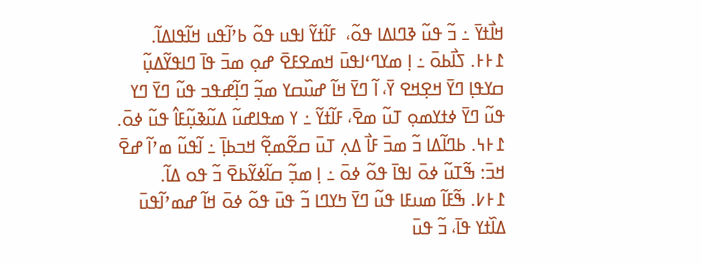ߞߊ߯ߙߌ߫ ߸ ߏ߬ ߟߎ߬ ߢߣߊߡߊ ߟߋ߬،  ߓߊ߬ߙߌ߬ ߊߟߎ ߟߋ߬ ߕߴߊ߬ߟߎ ߞߊ߬ߟߊߡߊ߬.
߁߅߅. ߖߊ߯ߕߋ߫ ߸ ߊ߲ ߘߌߣߵߊߟߎ߫ ߞߘߐߓߐ߫ ߝߋ߲ ߘߏ߫ ߟߊ߫ ߣߊߟߌ߬ߡߎ߲߬ ߛߌߟߊ߲ ߣߌ߫ ߞߐ߲ߞߐ ߌ߫، ߊ߬ ߣߌ߫ ߞߊ߬ ߝߎ߰ߛߌ ߘߏ߲߬ ߣߊ߲߬ߝߟߏ ߟߎ߬ ߣߌ߫ ߣߌ ߟߎ߬ ߣߌ߫ ߦߙߌߘߋ߲ ߠߎ߬ ߘߐ߫، ߓߊ߬ߙߌ߬ ߸ ߌ ߘߟߊߝߎ߬ ߡߎ߬ߢߎ߲߬ߓߊ߮ ߟߎ߬ ߦߋ߫.
߁߅߆. ߕߣߊ߬ߡߊ ߏ߬ ߘߏ߫ ߓߊ߯ ߡߍ߲ ߠߎ߫ ߛߐ߬ߘߐ߲߬ ߞߏߕߊ߲߫ ߸ ߊ߬ߟߎ߬ ߘߴߊ߬ ߝߐ߫ ߞߏ߫: ߒ߬ߠߎ߬ ߦߋ߫ ߊߟߊ߫ ߟߋ߬ ߦߋ߫ ߸ ߊ߲ ߘߏ߲߬ ߛߊ߬ߦߌ߬ߕߐ߫ ߏ߬ ߟߋ ߡߊ߬.
߁߅߇. ߒ߬ߓߊ߬ ߘߎߓߊ ߟߎ߬ ߣߌ߫ ߤߌߣߊ ߏ߬ ߟߎ߫ ߟߋ߬ ߦߋ߫ ߞߊ߬ ߝߘߴߊ߬ߟߎ߫ ߡߊ߰ߙߌ ߟߊ߫، ߏ߬ ߟߎ߫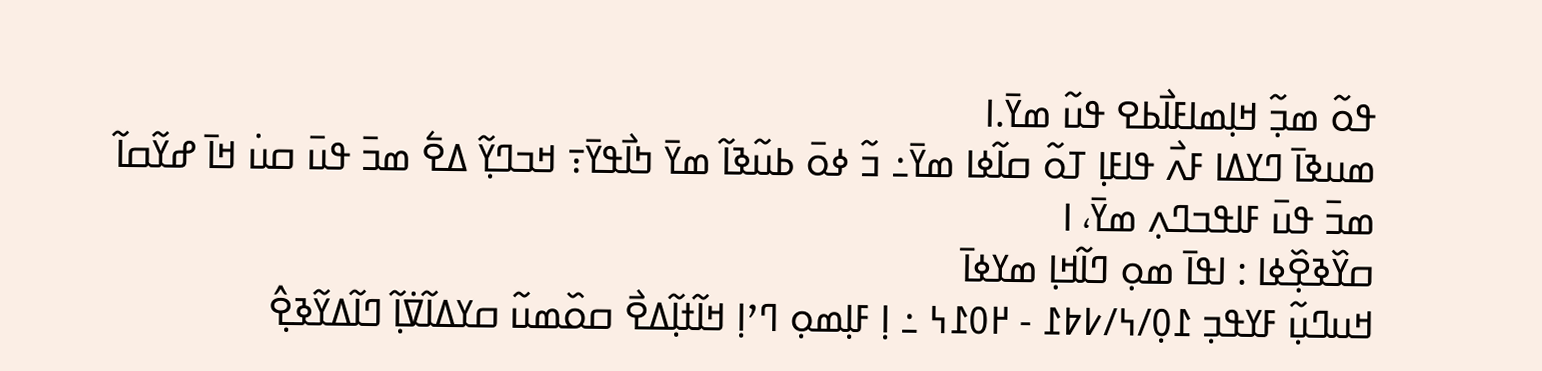ߟߋ߬ ߘߏ߲߬ ߞߊ߲ߘߊߓߊ߯ߕߐ ߟߎ߬ ߘߌ߫.ߊ
ߘߎߢߊ߫ ߣߌߡߊ ߓߍ߯ ߟߊߓߊ߲ ߠߋ߬ ߛߊ߬ߦߊ ߘߌ߫߸ ߏ߬ ߦߋ߫ ߕߎ߬ߢߊ߬ ߘߌ߫ ߤߊ߯ߟߌ߫߹ ߞߏߣߌ߲߬ ߡߐ߱ ߘߏ߫ ߟߎ߫ ߛߎ߭ ߞߊ߫ ߝߌ߬ߛߊ߬ ߘߏ߫ ߟߎ߫ ߓߊߟߏߣߍ߲ ߘߌ߫، ߊ
ߛߌ߰ߢߐ߲߰ߦߊ : ߊߟߊ߫ ߘߋ߲ ߣߊ߬ߞߊ߲ ߘߌߦߊ߫
ߞߎߣߎ߲߬ ߓߌߟߏ߲ ߁߀߲/߆/߇߈߁ - ߂߀߁߆ ߸ ߊ߲ ߓߊ߲ߘߋ߲ ߣߴߊ߲ ߞߊ߬ߙߊ߲߬ߡߐ߯ ߛߋ߰ߘߎ߬ ߛߌߡߊ߬ߜ߭ߊ߲߬ ߣߊ߬ߡߌ߬ߢߐ߲߮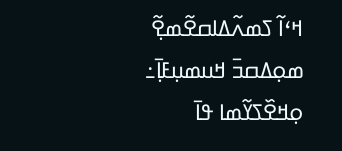ߞߵߊ߬ ߖߘߍ߬ߡߊߛߐ߬ߘߐ߲߬ ߘߋ߲ߡߛߏ߫ ߞߎߘߎ߲ߓߊ߲߫߸ ߋ߲ߞߐ߰ߖߌ߬ߘߊ ߟߊ߫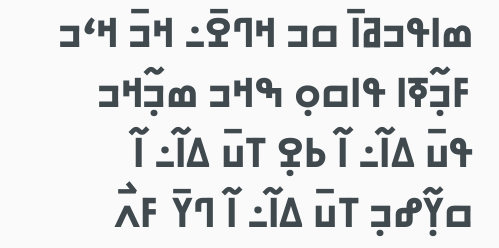ߘߊߟߏߥߊ߫ ߛߏ ߞߣߐ߫߸ ߞߏ߫ ߞߵߏ ߓߏ߲߬ߧߊ ߟߊߛߋ߲ ߒߞߏ ߘߏ߲߬ߞߏ ߟߎ߫ ߡߊ߬߸ ߊ߬ ߕߐ߲ ߠߎ߫ ߡߊ߬߸ ߊ߬ ߛߌ߲߬ߝߏ߲ ߠߎ߫ ߡߊ߬߸ ߊ߬ ߣߌ߫ ߓߍ߯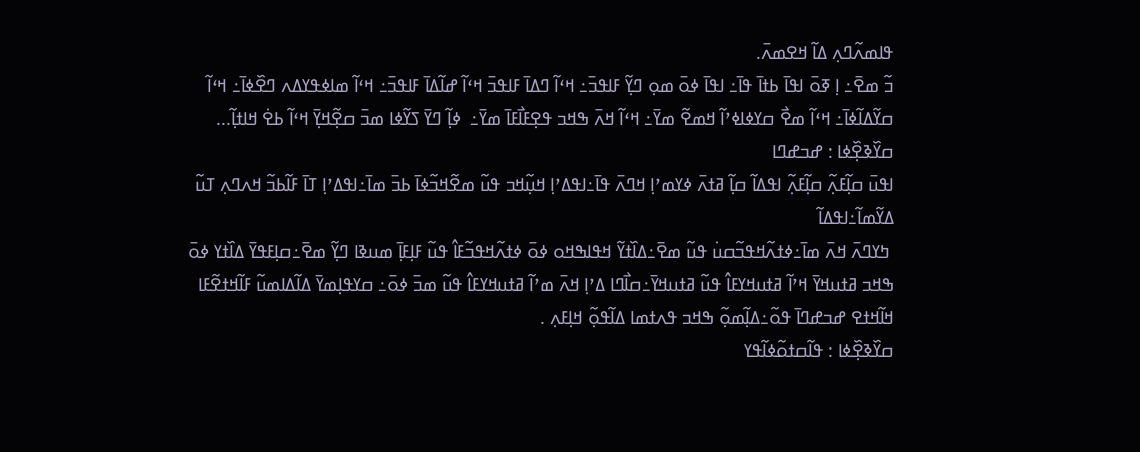ߟߊߘߍ߬ߣߍ߲ ߡߊ߬ ߞߐߘߍ߫.
ߏ߬ ߘߐ߫߸ ߊ߲ ߧߋ߫ ߊߟߊ߫ ߕߙߊ߫ ߟߊ߫߸ ߊߟߊ߫ ߦߋ߫ ߘߋ߲ ߣߌ߲߬ ߓߊߟߏ߫߸ ߞߵߊ߬ ߣߡߊ߫ ߓߊߟߏ߫ ߞߵߊ߬ ߝߊ߬ߡߊ߫ ߓߊߟߏ߫߸ ߞߵߊ߬ ߘߊߦߟߌߡߍ ߣߐ߰ߦߊ߫߸ ߞߵߊ߬ ߛߌ߬ߡߊ߬ߦߊ߫߸ ߞߵߊ߬ ߘߐ߯ ߛߌߦߊߦߴߊ߬ ߞߘߐ߬ ߘߌ߫߸ ߞߵߊ߬ ߞߍ߫ ߒߞߏ ߟߐ߲ߓߊ߯ߓߊ߫ ߘߌ߫߸  ߦߊ߲߬ ߣߌ߫ ߖߌ߬ߦߊ ߘߏ߫ ߛߐ߲߬ߞߌ߲߫ ߞߵߊ߬ ߕߐ߭ ߞߊߙߊ߲߬...
ߛߌ߰ߢߐ߲߰ߦߊ : ߝߏߝߣߊ
ߊߟߎ߫ ߛߊ߲߬ߓߍ߲߬ ߛߊ߲߬ߓߍ߲߬ ߊߟߡߊ߬ ߛߊ߲߬ ߥߙߍ߫ ߦߌߘߴߊ߲ ߞߣߍ߫ ߟߊ߫߸ߊߟߡߴߊ߲ ߞߎ߲߬ߞߏ ߟߎ߬ ߘߐ߬ߞߏ߬ߦߊ߫ ߕߏ߫ ߘߊ߫߸ߊߟߡߴߊ߲ ߠߊ߫ ߓߊ߬ߕߏ߬ ߞߍߣߍ߲ ߠߎ߬ ߡߌ߬ߘߊ߬߸ߊߟߡߊ߬
 ߤߌߣߍ߫ ߞߍ߫ ߘߊ߫߸ߦߙߍ߬ߞߟߏ߬ߛߎ߭ ߟߎ߬ ߘߐ߫߸ߡߊ߰ߙߌ߬ ߞߟߊߒߞߋ ߦߋ߫ ߦߙߍ߬ߞߟߏ߬ߓߊ߮ ߟߎ߬ ߓߊ߲ߓߊ߲߫ ߘߎߢߊ ߣߌ߲߬ ߘߐ߫߸ߛߊ߲ߓߟߌ߫ ߡߊ߰ߙߌ ߦߋ߫   ߒߞߏ ߥߙߎߞߌ߫ ߞߴߊ߬ ߥߙߎߞߌߓߊ߮ ߟߎ߬ ߥߙߎߞߌ߫߸ߛߊ߯ߣߊ ߡߴߊ߲ ߞߍ߫ ߘߴߊ߬ ߥߙߎߞߌߓߊ߮ ߟߎ߬ ߘߏ߫ ߦߋ߫߸ ߛߌߟߊ߲ߘߌ߫ ߡߊ߬ߡߊߘߎ߬ ߓߊ߬ߞߙߐ߬ߓߊ ߞߊ߬ߞߙߐ ߝߏߝߣߊ߫ ߟߋ߬߸ߡߊ߲߬ߘߋ߲߬ ߒߞߏ ߟߍߙߘߊ ߡߊ߬ߟߋ߲߬ ߞߊ߲ߓߍ߲ .
ߛߌ߰ߢߐ߲߰ߦߊ : ߟߊ߬ߛߙߋ߬ߦߊ߬ߟߌ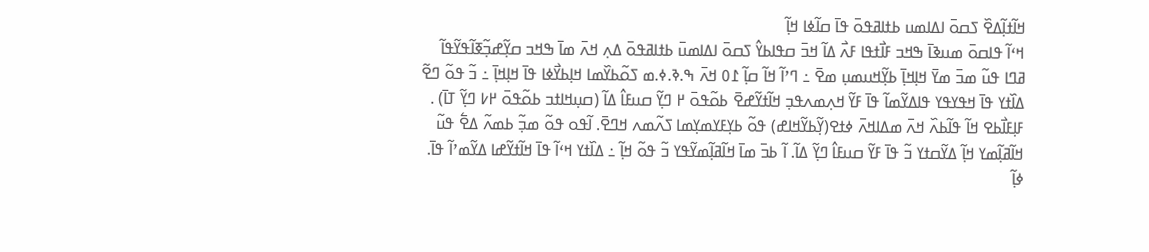ߞߊ߬ߙߊ߲߬ߡߐ߰ ߖߛߋ߫ ߊߡߊߘߎ ߕߙߊߥߟߋ߫ ߟߊ߫ ߛߊ߬ߦߊ ߞߊ߲߬
ߞߵߊ߬ ߟߊߛߋ߫ ߘߎߢߊ߫ ߒߞߏ ߓߊ߯ߙߟߊ ߓߍ߯ ߡߊ߬ ߞߏ߫ ߛߟߊߕߌ߮ ߖߛߋ߫ ߊߡߊߘߎ߫ ߕߙߊߥߟߋ߫ ߡߍ߲ ߞߍ߫ ߘߊ߫ ߒߞߏ ߛߌ߲߬ߝߏ߲߬ߧߊ߬ߟߌ߬ߟߊ߬ ߥߣߊ ߟߎ߬ ߘߏ߫ ߘߌ߫ ߞߊ߲ߞߊ߲߫ ߕߌ߲߬ߞߎߘߎ߲ ߘߐ߫ ߸ ߣߴߊ߬ ߞߊ߬ ߛߊ߲߬ ߁߀ ߞߍ߫ ߒ.ߢ.ߦ.ߘ ߖߋ߬ߕߌ߰ߘߊ ߞߊ߲ߕߌ߯ߦߊ ߟߊ߫ ߞߊ߲ߞߊ߲߫ ߸ ߏ߬ ߟߋ߬ ߣߐ߬ ߡߊ߰ߙߌ ߟߊ߫ ߞߟߌߟߌ ߟߊߡߌ߬ߘߊ߬ ߟߊ߫ ߓߌ߬ ߞߍ߲ߘߍߟߏ߲ ߞߊ߬ߙߌ߬ߝߐ߫ ߕߋ߬ߟߋ߫ ߂ ߣߌ߲߬ ߛߎߓߊ߮ ߡߊ߬ (ߛߎ߲ߞߊߙߏ ߕߋ߬ߟߋ߫ ߂߇ ߣߌ߲߬ ߠߊ߫) . ߓߊ߲ߓߊ߯ߕߐ ߞߊ߬ ߟߊ߬ߕߍ߰ ߞߍ߫ ߘߡߊߞߍ߫ ߦߙߐ(ߌ߲߬ߕߌ߬ߞߊߝ) ߟߋ߬ ߕߌ߲ߓߌߘߌ߲ߘߊ ߖߍ߬ߘߍ ߞߣߐ߫. ߊ߬ߟߋ ߟߋ߬ ߘߏ߲߬ ߕߘߍ߬ ߡߐ߱ ߟߎ߬ ߞߊ߬ߥߊ߲߬ߘߌ ߞߊ߲߬ ߡߌ߬ߛߙߌ ߏ߬ ߟߊ߫ ߓߌ߬ ߛߎߓߊ߮ ߣߌ߲߬ ߡߊ߬. ߊ߬ ߕߏ߫ ߘߊ߫ ߞߊ߬ߥߊ߲߬ߘߌ߬ߟߌ ߏ߬ ߟߋ߬ ߞߊ߲߬ ߸ ߡߊ߰ߙߌ ߞߵߊ߬ ߟߊ߫ ߞߊ߬ߙߌ߬ߝߊ ߡߌ߬ߘߴߊ߬ ߟߊ߫.  ߦߊ߲߬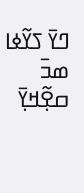ߣߌ߫ ߖߌ߬ߦߊ ߘߏ߫ ߛߐ߲߬ߞߌ߲߫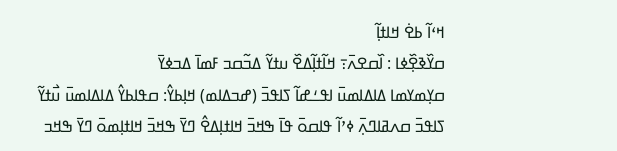ߞߵߊ߬ ߕߐ߭ ߞߊߙߊ߲߬
ߛߌ߰ߢߐ߲߰ߦߊ : ߊ߰ߛߐߍ߫߹ ߞߊ߬ߙߊ߲߬ߡߐ߰ ߎߙߌ߬ ߡߏ߬ߛߏ ߓߘߊ߫ ߡߏߦߌ߫
ߛߌ߲ߘߌߘߊ ߡߊߡߊߘߎ߫ ߊߟߑߝߊ߬ ߖߊߟߏ߫ (ߝߏߡߊߘ) ߞߊ߲ߕߌ߮: ߛߟߊߕߌ߮ ߡߊߡߊߘߎ߫ ߎ߯ߙߌ߬ ߖߊߟߏ߫ ߛߍߥߊߣߍ߲߫ ߦߴߊ߬ ߟߊߛߋ߫ ߟߊ߫ ߒߞߏ߫ ߞߊߙߊ߲ߡߐ߮ ߣߌ߫ ߒߞߏ߫ ߞߊߙߊ߲ߘߋ߫ ߣߌ߫ ߒߞߏ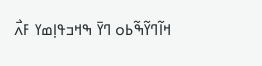ߞߊ߬ߣߌ߬ߒ߬ߕߋ ߣߌ߫ ߒߞߏߟߊ߲ߘߌ ߓߍ߯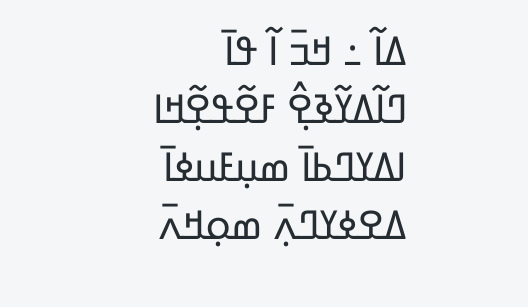ߡߊ߬ ߸ ߞߏ߫ ߊ߬ ߟߊ߫ ߣߊ߬ߡߌ߬ߢߐ߲߮ ߓߐ߬ߟߐ߲߬ߞߊ ߊߡߌߣߕߊ߫ ߘߎ߲ߓߎߦߊ߫ ߡߐߦߌߣߍ߲߫ ߘߋ߲ߞߍ߫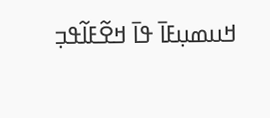ߞߎߘߎ߲ߓߊ߫ ߟߊ߫ ߞߐ߬ߓߊ߬ߟߏ߲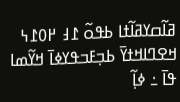ߥߊ߬ߛߌߥߊ߬ߙߊ ߕߟߋ߬ ߁߃ ߂߀߁߆ ߞߐߣߊߞߙߌ߫ ߕߏ߲ߓߏߟߌߦߊ߫ ߞߌ߬ߘߊ ߟߊ߫ ߸ ߦߊ߲߬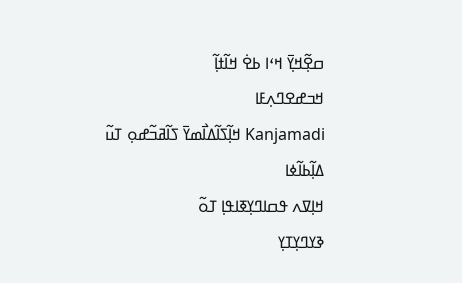ߛߐ߲߬ߞߌ߲߫ ߞߵߊ ߕߐ߭ ߞߊ߬ߙߊ߲߬
ߞߏߝߐߣߍ߲ߓߊ
Kanjamadi ߞߊ߲߬ߖߊ߬ߡߊ߯ߘߌ߫ ߖߊ߬ߥߏ߬ߝߋ߲ ߠߎ߬
ߡߊ߲߬ߕߊ߬ߦߊ
ߞߊ߲ߜߍ ߟߛߊߣߌ߲ߧߊߟߊ߲ ߠߋ߬
ߢߌߣߌ߲ߠߌ߲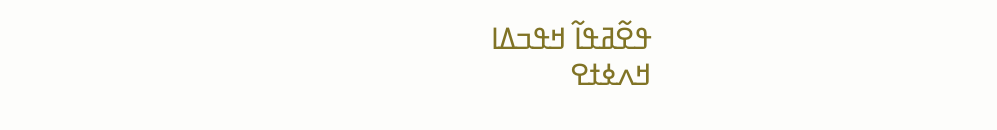ߟߐ߬ߥߟߊ߬ ߞߟߏߡߊ
ߞߍߦߙߐ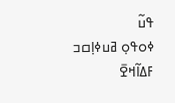ߟߎ߬
ߦߋߟߋ߲ ߥߎߦߊ߲ߛߏ ߓߡߊ߬ߞߐ߫